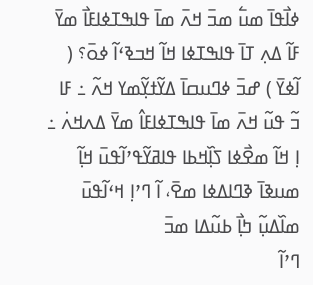ߦߊ߯ߟߊ߫ ߘߎ߱ ߘߏ߫ ߞߍ߫ ߘߊ߫ ߟߊߒߠߦߊߓߊ߯ ߘߌ߫ ߓߊ߬ ߡߍ߲ ߠߊ߫ ߟߊߒߠߦߊ ߞߊ߬ ߞߏߢߵߊ߬ ߦߋ߫؟ ( ߊ߬ߦߌ߫ ) ߝߏ߫ ߦߣߎߛߊ߫ ߡߌ߬ߙߌ߲߬ߘߌ ߞߍ߬ ߸ ߓߊ ߏ߬ ߟߎ߬ ߞߍ߫ ߘߊ߫ ߟߊߒߠߦߊߓߊ߮ ߘߌ߫ ߡߍߞߍ߭ ߸ ߊ߲ ߞߊ߬ ߘߐ߯ߦߊ ߖߊ߲߰ߞߕߊ ߟߊߥߌ߬ߟߴߊ߬ߟߎ߫ ߞߊ߲߬ ߘߎߢߊ߫ ߢߣߊߡߦߊ ߘߐ߫، ߊ߬ ߣߴߊ߲ ߞߵߊ߬ߟߎ߫ ߘߊ߰ߡߎ߲߬ ߤߊ߲߯ ߕߎ߬ߡߊ ߘߏ߫
ߣߴߊ߬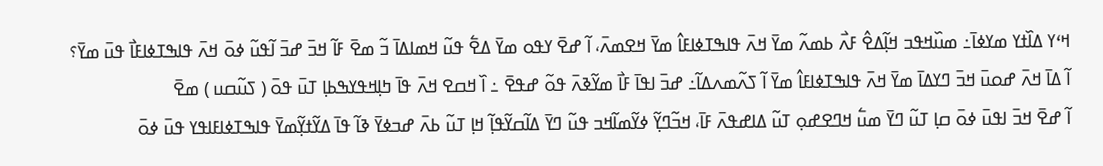ߞߵߌ ߡߊ߰ߙߌ ߘߌߦߊ߫߸ ߘߎ߰ߞߟߏ ߞߊ߲߬ߡߐ߮ ߓߍ߯ ߕߘߍ߬ ߘߌ߫ ߞߍ߫ ߟߊߒߠߦߊߓߊ߮ ߘߌ߫ ߞߐߘߍ߫، ߊ߬ ߝߐ߫ ߌߟߋ ߘߌ߫ ߡߐ߱ ߟߎ߬ ߞߘߊߡߊ߫ ߏ߬ ߘߐ߫ ߓߊ߬ ߞߏ߫ ߝߏ߫ ߊ߬ߟߎ߬ ߦߋ߫ ߞߍ߫ ߟߊߒߠߦߊߓߊ߯ ߟߎ߫ ߘߌ߫؟
ߊ߬ ߡߊ߫ ߞߍ߫ ߝߋߎ߫ ߞߏ߫ ߣߌߡߊ߫ ߘߌ߫ ߞߍ߫ ߟߊߒߠߦߊߓߊ߮ ߘߌ߫ ߊ߬ ߖߍ߬ߘߍߡߊ߬߸ ߝߏ߫ ߊߟߊ߫ ߓߊ߯ ߘߌ߬ߢߍ߫ ߟߋ߬ ߝߟߐ߫ ߸ ߊ߰ ߞߛߐ ߞߍ߫ ߟߊ߫ ߤߊ߲ߞߟߌߒߕߊ߲ ߠߎ߫ ߟߋ߫ ( ߖߎ߬ߛߎ ) ߘߐ߫
ߊ߬ ߝߐ߫ ߞߏ߫ ߊߟߎ߫ ߦߋ߫ ߛߊ߲ ߠߎ߬ ߣߌ߫ ߘߎ߱ ߞߣߐߝߋ߲ ߠߎ߬ ߡߊߝߟߍ߫ ߓߊ߫، ߞߏ߬ߣߌ߲߬ ߦߌ߬ߘߊ߬ߞߏ ߟߎ߬ ߣߌ߫ ߡߊ߬ߛߌ߬ߟߊ߲߬ ߞߊ߲ ߠߎ߬ ߕߍ߫ ߝߏߦߌ߫ ߢߊ߬ ߟߊ߫ ߡߌ߬ߙߌ߲߬ߘߌ߫ ߟߊߒߠߦߊߓߊߟߌ ߟߎ߫ ߦߋ߫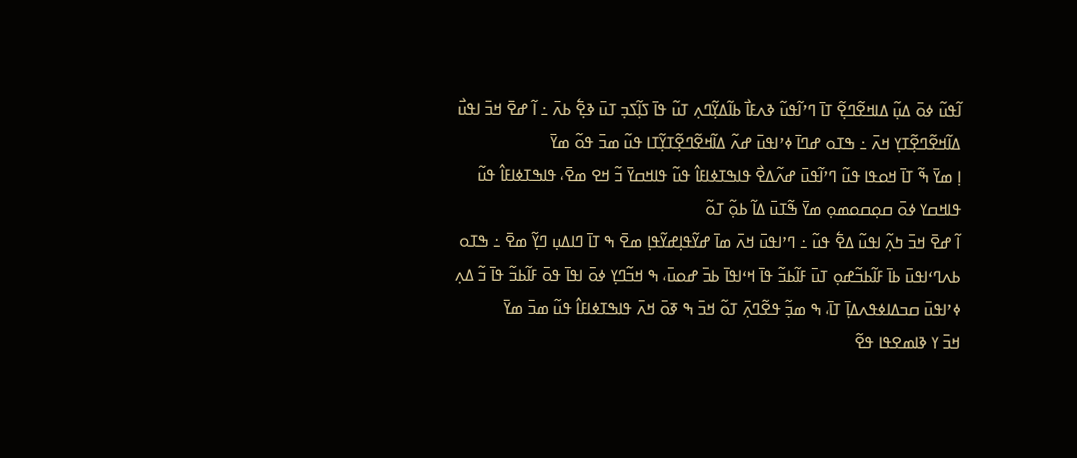ߊ߬ߟߎ߬ ߦߋ߫ ߡߎ߲߬ ߡߊߞߐ߬ߣߐ߲߬ ߠߊ߫ ߣߴߊ߬ߟߎ߬ ߢߍߓߊ߯ ߕߊ߬ߡߌ߲߬ߣߍ߲ ߠߎ߬ ߟߊ߫ ߖߊ߲߬ߖߏ߲ ߠߎ߫ ߢߐ߲߱ ߕߍ߫ ߸ ߊ߬ ߝߐ߫ ߞߏ߫ ߊߟߎ߯ ߡߊ߬ߞߐ߬ߣߐ߲߬ߠߌ߲ ߞߍ߫ ߸ ߒߠߋ ߝߣߊ߫ ߦߴߊߟߎ߫ ߝߍ߬ ߡߊ߬ߞߐ߬ߣߐ߲߬ߠߌ߲߬ߠߊ ߟߎ߬ ߘߏ߫ ߟߋ߬ ߘߌ߫
ߊ߲ ߘߌ߫ ߒ߬ ߠߊ߫ ߞߋߟߊ ߟߎ߬ ߣߴߊ߬ߟߎ߫ ߝߍ߬ߡߐ߯ ߟߊߒߠߦߊߓߊ߮ ߟߎ߬ ߟߊߞߛߌ߫ ߏ߬ ߞߐ ߘߐ߫، ߟߊߒߠߦߊߓߊ߮ ߟߎ߬ ߟߊߞߛߌ ߦߋ߫ ߛߋ߲ߛߋߘߋ߲ ߘߌ߫ ߒ߬ߠߎ߫ ߡߊ߬ ߕߋ߲߬ ߠߋ߬
ߊ߬ ߝߐ߫ ߞߏ߫ ߤߍ߲߬ ߊߟߎ߬ ߡߐ߱ ߟߎ߬ ߸ ߣߴߊߟߎ߫ ߞߍ߫ ߘߊ߫ ߝߌ߬ߟߊ߲ߝߌ߬ߟߊ߲ ߘߐ߫ ߒ ߠߊ߫ ߣߊߡߎ߲ ߣߌ߲߬ ߘߐ߫ ߸ ߒߠߋ ߕߍߣߵߊߟߎ߫ ߕߊ߫ ߓߊ߬ߕߏ߬ߝߋ߲ ߠߎ߫ ߓߊ߬ߕߏ߬ ߟߊ߫ ߞߵߊߟߊ߫ ߕߏ߫ ߝߋߎ߫، ߒ ߞߏ߬ߣߌ߲ ߦߋ߫ ߊߟߊ߫ ߟߋ߫ ߓߊ߬ߕߏ߬ ߟߊ߫ ߏ߬ ߡߍ߲ ߦߴߊߟߎ߫ ߛߏߡߊߦߟߍߡߊ߲߫ ߠߊ߫، ߒ ߘߏ߲߬ ߟߐ߬ߣߍ߲߫ ߠߋ߬ ߞߏ߫ ߒ ߧߋ߫ ߞߍ߫ ߟߊߒߠߦߊߓߊ߮ ߟߎ߬ ߘߏ߫ ߘߌ߫
ߞߏ߫ ߌ ߢߊߘߐߟߊ ߟߐ߬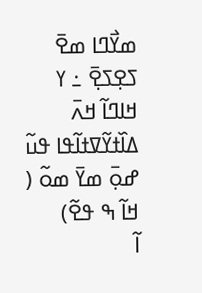ߘߌ߯ߣߊ ߘߐ߫ ߖߐ߲ߖߐ߲߫ ߸ ߌ ߞߊߣߊ߬ ߞߍ߫ ߡߊ߰ߙߌ߬ߜߙߊ߬ߟߊ ߟߎ߬ ߝߋ߲߫ ߘߌ߫ ߘߋ߬ ( ߞߊ߬ ߒ ߟߐ߬)
ߊ߬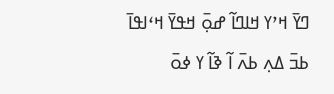ߣߌ߫ ߞߴߌ ߞߊߣߊ߬ ߝߋ߲߫ ߞߟߌ߫ ߞߵߊߟߊ߫ ߕߏ߫ ߡߍ߲ ߕߍ߫ ߊ߬ ߢߊ߬ ߌ ߦߋ߫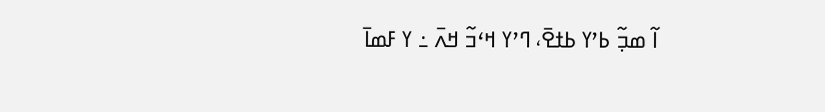ߊ߬ ߘߏ߲߬ ߕߴߌ ߕߙߐ߫، ߣߴߌ ߞߵߏ߬ ߞߍ߫ ߸ ߌ ߓߘߊ߫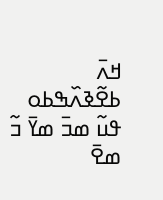ߞߍ߫ ߕߐ߬ߢߍ߰ߒߕߋ ߟߎ߬ ߘߏ߫ ߘߌ߫ ߏ߬ ߘߐ߫